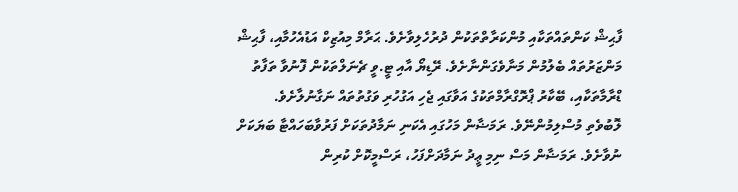ފާޙިޝް ކަންތައްތަކާއި މުންކަރާތްތަކުން ދުރުހެލިވާށެވެ. ޙަރާމް މިއުޒިކް އަޑުއެހުމާއި، ފާޙިޝް މަންޒަރުތައް ބެލުމުން މަނާވެގަންނާށެވެ. ރޭޑިޔޯ އާއި ޓީ.ވީ ޗެނަލްތަކުން ފޮނުވާ ތަފާތު ޑްރާމާތަކާއި، ބޭކާރު ޕްރޮގްރާމްތަކުގެ އަވާގައި ޖެހި އަގުހުރި ވަގުތުތައް ނަގާނުލާށެވެ.
ލޮބުވެތި މުސްލިމުންނޭވެ. ރަމަޟާން މަހުގައި އެކަނި ނަމާދުތަކަށް ފަރުވާބަހައްޓާ ބަޔަކަށް ނުވާށެވެ. ރަމަޟާން މަސް ނިމި ޢީދު ނަމާދަށްފަހު، ރަސްމީކޮށް ކުރިން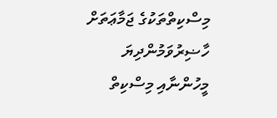މިސްކިތްތަކުގެ ޖަމާޢަތަށް ހާޟިރުވަމުންދިޔަ މީހުންނާއި މިސްކިތް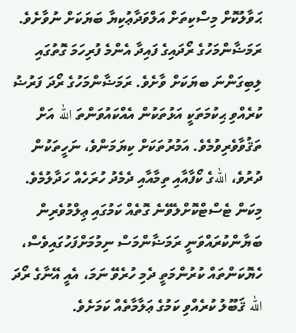ޙަވާލުކޮށް މިސްކިތަށް އަލްވަދާޢުކިޔާ ބަޔަކަށް ނުވާށެވެ.
ރަމަޟާންމަހުގެ ރޯދައިގެ ފައިދާ އެންމެ ފުރިހަމަ ގޮތުގައި ލިބިގަންނަ ބޔަކަށް ވާށެވެ. ރަމަޟާންމަހުގެ ރޯދަ ފަރުޟު ކުރެއްވި ޙިކުމަތަކީ އަޅުތަކުން އެއްކައުވަންތަ الله އަށް ތަޤުވާވެރިވުމެވެ. އަމުރުތަކަށް ކިޔަމަންވެ، ނަހީތަކުން ދުރުވެ، اللهގެ ކޯފާއާއި ތިމާއާއި ދެމެދު ހުރަހެއް ހަދާލުމެވެ. މިކަން ޓެސްޓްކޮށްލެވޭނެ ގޮތެއް ކަމުގައި ޢިލްމުވެރިން ބަޔާންކުރައްވަނީ ރަމަޟާންމަސް ނިމުމަށްފަހުގައިވެސް، ހެޔޮކަންތައް ކުރުންމަތީ ދެމި ހުރެވޭ ނަމަ، އެއީ އޭނާގެ ރޯދަ الله ޤަބޫލު ކުރެއްވި ކަމުގެ ޢަލާމާތެއް ކަމަށެވެ.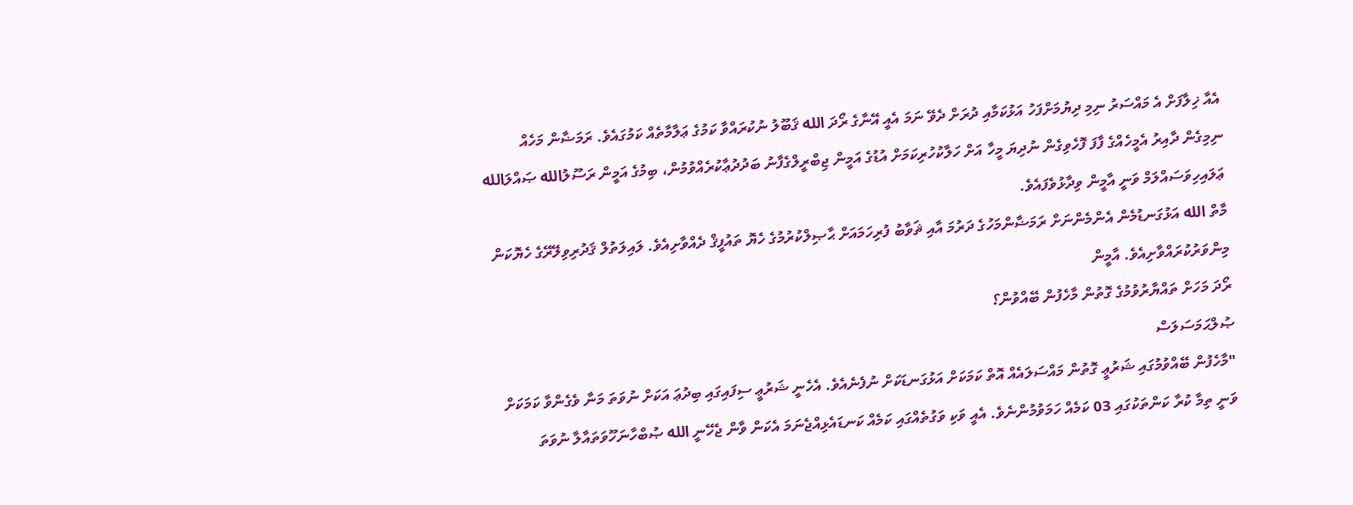އެއާ ޚިލާފަށް އެ މައްސަރު ނިމި ދިޔުމަށްފަހު އަޅުކަމާއި ދުރަށް ދެވޭ ނަމަ އެއީ އޭނާގެ ރޯދަ الله ޤަބޫލު ނުކުރައްވާ ކަމުގެ ޢަލާމާތެއް ކަމުގައެވެ. ރަމަޟާން މަހެއް ނިމިގެން ދާއިރު އެމީހެއްގެ ފާފަ ފޮހެވިގެން ނުދިޔަ މީހާ އަށް ހަލާކުހުރިކަމަށް އުޑުގެ އަމީން ޖިބްރީލްގެފާނު ބަދުދުޢާކުރެއްވުމުން، ބިމުގެ އަމީން ރަސޫލުالله ޞައްލަالله ޢަލައިހިވަސައްލަމް ވަނީ އާމީން ވިދާޅުވެފައެވެ.
މާތް الله އަޅުގަނޑުމެން އެންމެންނަށް ރަމަޟާންމަހުގެ ދަރުމަ އާއި ޘަވާބު ފުރިހަމައަށް ޙާޞިލްކުރުމުގެ ހެޔޮ ތައުފީޤް ދެއްވާށިއެވެ. ލައިލަތުލް ޤަދުރިވިލޭރޭގެ ހެޔޮކަން މިންވަރުކުރައްވާށިއެވެ. އާމީން
ރޯދަ މަހަށް ތައްޔާރުވުމުގެ ގޮތުން މާހެފުން ބޭއްވުން؟
ޞުލްޙަމަސަލަސް
"މާހެފުން ބޭއްވުމުގައި ޝަރުޢީ ގޮތުން މައްސަލައެއް އޮތް ކަމަކަށް އަޅުގަނޑަކަށް ނުފެނެއެވެ. އެހެނީ ޝަރުޢީ ސިފައިގައި ބިދުޢަ އަކަށް ނުވަތަ މަނާ ވެގެންވާ ކަމަކަށް ވަނީ ތިމާ ކުރާ ކަންތަކުގައި 03 ކަމެއް ހަމަވުމުންނެވެ. އެއީ ވަކި ވަގުތެއްގައި ކަމެއް ކަނޑައެޅިއްޖެނަމަ އެކަން ވާން ޖެހޭނީ الله ޞުބްހާނަހޫވަތައާލާ ނުވަތަ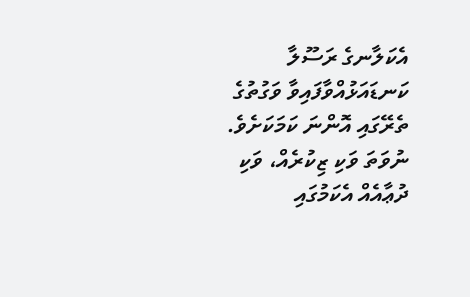އެކަލާނގެ ރަސޫލާ ކަނޑައަޅުއްވާފައިވާ ވަގުތުގެ ތެރޭގައި އޮންނަ ކަމަކަށެވެ. ނުވަތަ ވަކި ޒިކުރެއް، ވަކި ދުޢާއެއް އެކަމުގައި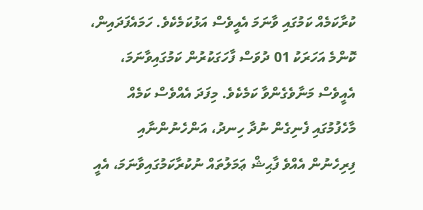ކުރާކަމެއް ކަމުގައި ވާނަމަ އެއީވެސް އަޅުކަމެކެވެ. ހަމައެފަދައިން، ކޮންމެ އަހަރަކު 01 ދުވަސް ފާހަގަކުރުން ކަމުގައިވާނަމަ، އެއީވެސް މަނާވެގެންވާ ކަމެކެވެ. މިފަދަ އެއްވެސް ކަމެއް މާހެފުމުގައި ފެނިގެން ނުދާ ހިނދު، އަންހެނުންނާއި ފިރިހެނުން އެއްވެ ފާޙިޝް ޢަމަލުތައް ނުކުރާކަމުގައިވާނަމަ، އެއީ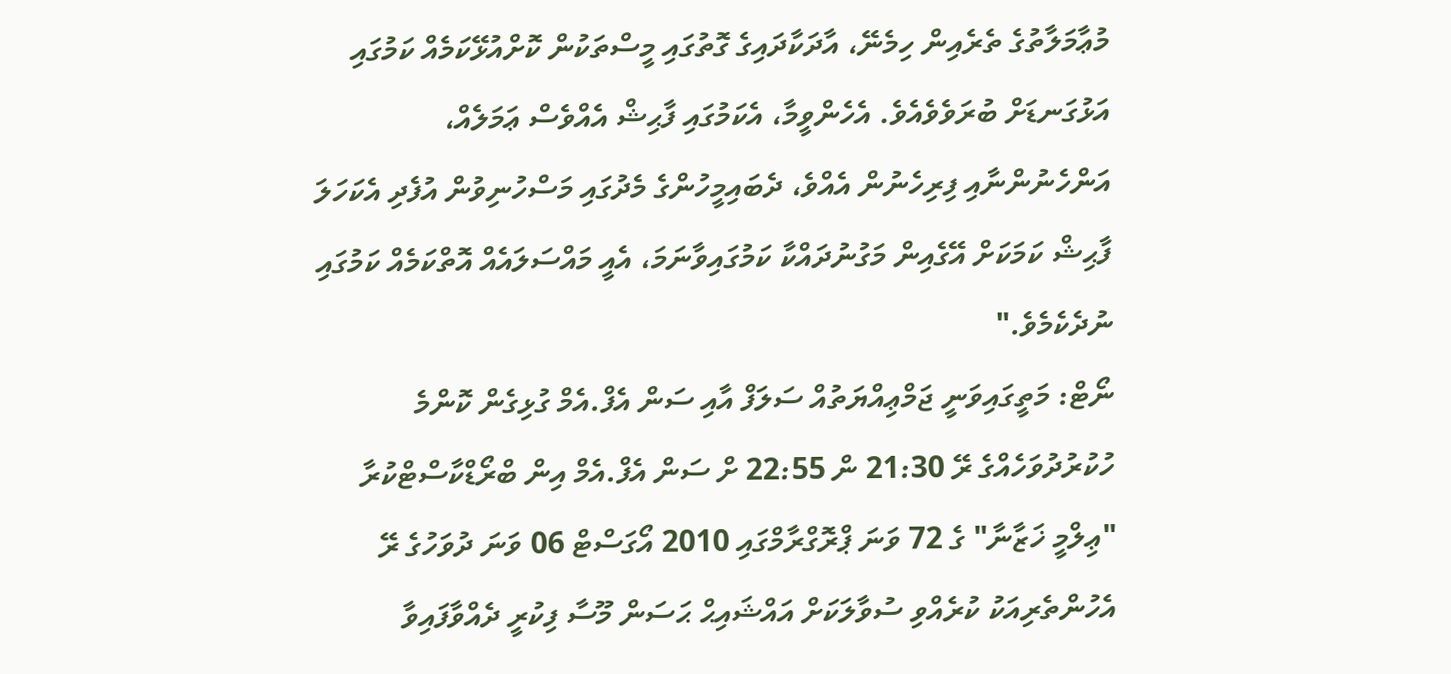މުޢާމަލާތުގެ ތެރެއިން ހިމެނޭ، އާދަކާދައިގެ ގޮތުގައި މީސްތަކުން ކޮށްއުޅޭކަމެއް ކަމުގައި އަޅުގަނޑަށް ބުރަވެވެއެވެ. އެހެންވީމާ، އެކަމުގައި ފާޙިޝް އެއްވެސް ޢަމަލެއް، އަންހެނުންނާއި ފިރިހެނުން އެއްވެ، ދެބައިމީހުންގެ މެދުގައި މަސްހުނިވުން އުފެދި އެކަހަލަ ފާޙިޝް ކަމަކަށް އޭގެއިން މަގުނުދައްކާ ކަމުގައިވާނަމަ، އެއީ މައްސަލައެއް އޮތްކަމެއް ކަމުގައި ނުދެކެމެވެ."
ނޯޓް: މަތީގައިވަނީ ޖަމްޢިއްޔަތުއް ސަލަފް އާއި ސަން އެފް.އެމް ގުޅިގެން ކޮންމެ ހުކުރުދުވަހެއްގެ ރޭ 21:30 ން 22:55 ށް ސަން އެފް.އެމް އިން ބްރޯޑްކާސްޓްކުރާ "ޢިލްމީ ޚަޒާނާ" ގެ 72 ވަނަ ޕްރޮގްރާމްގައި 2010 އޯގަސްޓް 06 ވަނަ ދުވަހުގެ ރޭ އެހުންތެރިއަކު ކުރެއްވި ސުވާލަކަށް އައްޝައިޙް ޙަސަން މޫސާ ފިކުރީ ދެއްވާފައިވާ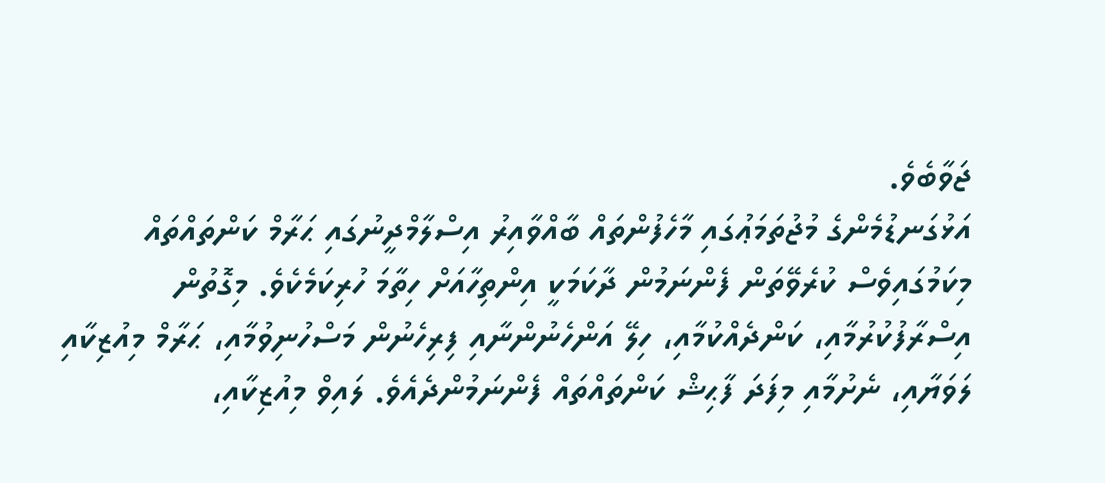ޖަވާބެވެ.
އަޅުގަނޑުމެންގެ މުޖުތަމަޢުގައި މާހެފުންތައް ބާއްވާއިރު އިސްލާމްދީނުގައި ޙަރާމް ކަންތައްތައް މިކަމުގައިވެސް ކުރެވޭތަން ފެންނަމުން ދާކަމަކީ އިންތިހާއަށް ހިތާމަ ހުރިކަމެކެވެ. މިގޮތުން އިސްރާފުކުރުމާއި، ކަންދެއްކުމާއި، ހިލޭ އަންހެނުންނާއި ފިރިހެނުން މަސްހުނިވުމާއި، ޙަރާމް މިއުޒިކާއި ލަވަޔާއި، ނެށުމާއި މިފަދަ ފާޙިޝް ކަންތައްތައް ފެންނަމުންދެއެވެ. ލައިވް މިއުޒިކާއި،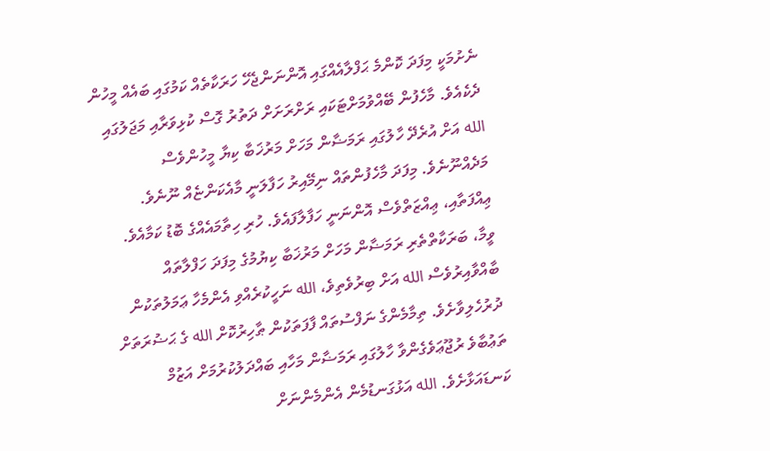ނެށުމަކީ މިފަދަ ކޮންމެ ޙަފްލާއެއްގައި އޮންނަންޖެހޭ ހަރަކާތެއް ކަމުގައި ބައެއް މީހުން ދެކެއެވެ. މާހެފުން ބޭއްވުމަށްޓަކައި ރަށްރަށަށް ދަތުރު ގޮސް ކުޅިވަރާއި މަޖަލުގައި الله އަށް އުރެދޭ ހާލުގައި ރަމަޟާން މަހަށް މަރުޚަބާ ކިޔާ މީހުންވެސް މަދެއްނޫނެވެ. މިފަދަ މާހެފުންތައް ނިމޭއިރު ހަފާލަނީ މާއެކަންޏެއް ނޫނެވެ. ޢިއްފަތާއި، ޢިއްޒަތްވެސް އޮންނަނީ ހަފާލާފައެވެ. ހުރި ހިތާމައެއްގެ ބޮޑު ކަމާއެވެ.
ވީމާ، ބަރަކާތްތެރި ރަމަޟާން މަހަށް މަރުޚަބާ ކިޔުމުގެ މިފަދަ ހަފްލާތައް ބާއްވާއިރުވެސް الله އަށް ބިރުވެތިވެ، الله ނަހީކުރެއްވި އެންމެހާ ޢަމަލުތަކުން ދުރުހެލިވާށެވެ. ތިމާމެންގެ ނަފްސުތައް ފާފަތަކުން ޠާހިރުކޮށް الله ގެ ޙަޟުރަތަށް ތަޢުބާވެ ރުޖޫޢަވެގެންވާ ހާލުގައި ރަމަޟާން މަހާއި ބައްދަލުކުރުމަށް އަޒުމް ކަނޑައަޅާށެވެ. الله އަޅުގަނޑުމެން އެންމެންނަށް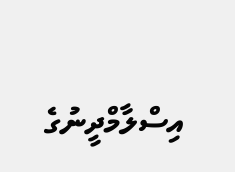އިސްލާމްދީނުގެ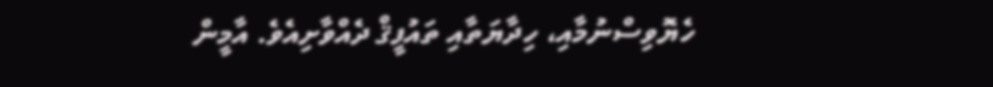ހެޔޮވިސްނުމާއި، ހިދާޔަތާއި ތައުފީޤް ދެއްވާށިއެވެ. އާމީން